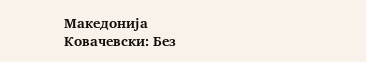Македонија
Ковачевски: Без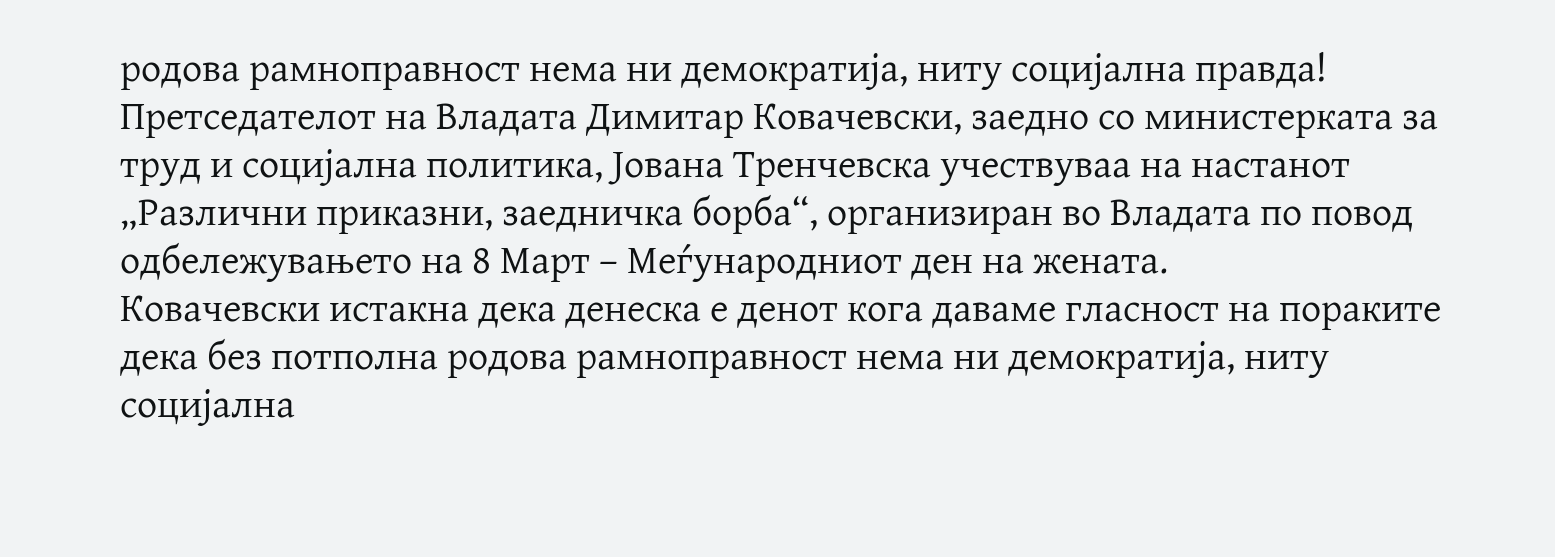родова рамноправност нема ни демократија, ниту социјална правда!
Претседателот на Владата Димитар Ковачевски, заедно со министерката за труд и социјална политика, Јована Тренчевска учествуваа на настанот „Различни приказни, заедничка борба“, организиран во Владата по повод одбележувањето на 8 Март – Меѓународниот ден на жената.
Ковачевски истакна дека денеска е денот кога даваме гласност на пораките дека без потполна родова рамноправност нема ни демократија, ниту социјална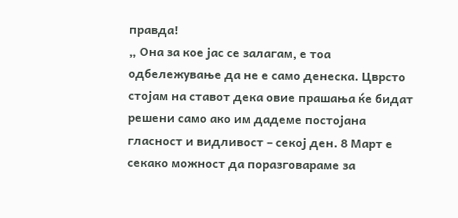правда!
„ Она за кое јас се залагам, е тоа одбележување да не е само денеска. Цврсто стојам на ставот дека овие прашања ќе бидат решени само ако им дадеме постојана гласност и видливост – секој ден. 8 Март е секако можност да поразговараме за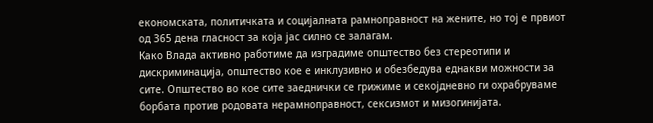економската, политичката и социјалната рамноправност на жените, но тој е првиот од 365 дена гласност за која јас силно се залагам.
Како Влада активно работиме да изградиме општество без стереотипи и дискриминација, општество кое е инклузивно и обезбедува еднакви можности за сите. Општество во кое сите заеднички се грижиме и секојдневно ги охрабруваме борбата против родовата нерамноправност, сексизмот и мизогинијата.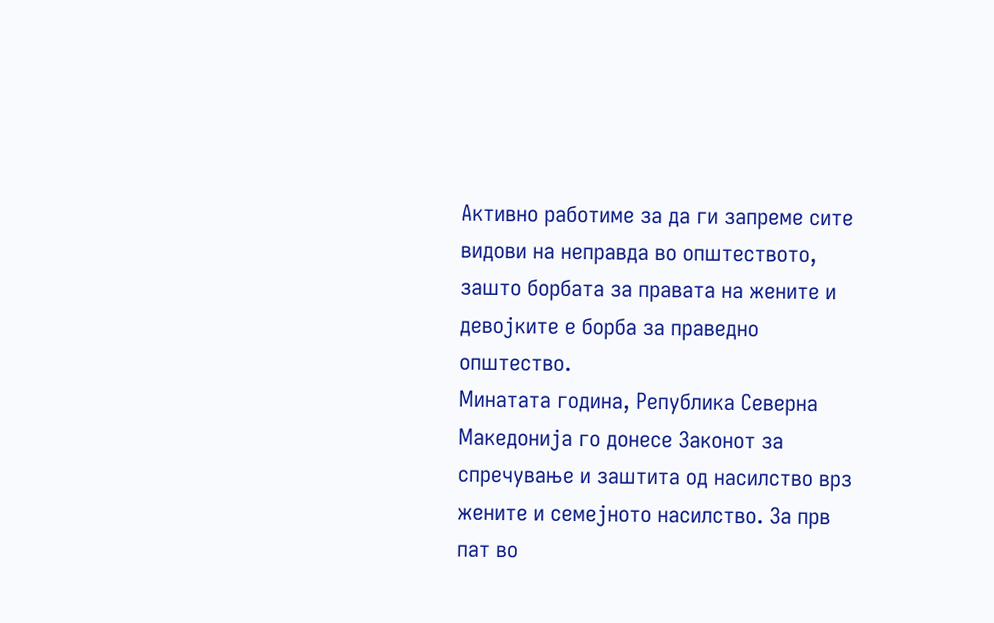Активно работиме за да ги запреме сите видови на неправда во општеството, зашто борбата за правата на жените и девојките е борба за праведно општество.
Минатата година, Република Северна Македонија го донесе Законот за спречување и заштита од насилство врз жените и семејното насилство. За прв пат во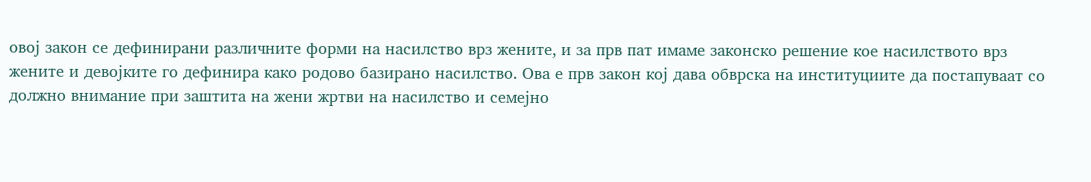овој закон се дефинирани различните форми на насилство врз жените, и за прв пат имаме законско решение кое насилството врз жените и девојките го дефинира како родово базирано насилство. Ова е прв закон кој дава обврска на институциите да постапуваат со должно внимание при заштита на жени жртви на насилство и семејно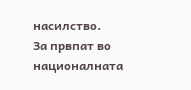насилство.
За првпат во националната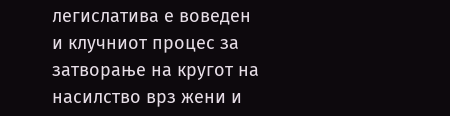легислатива е воведен и клучниот процес за затворање на кругот на насилство врз жени и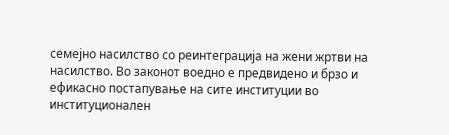семејно насилство со реинтеграција на жени жртви на насилство. Во законот воедно е предвидено и брзо и ефикасно постапување на сите институции во институционален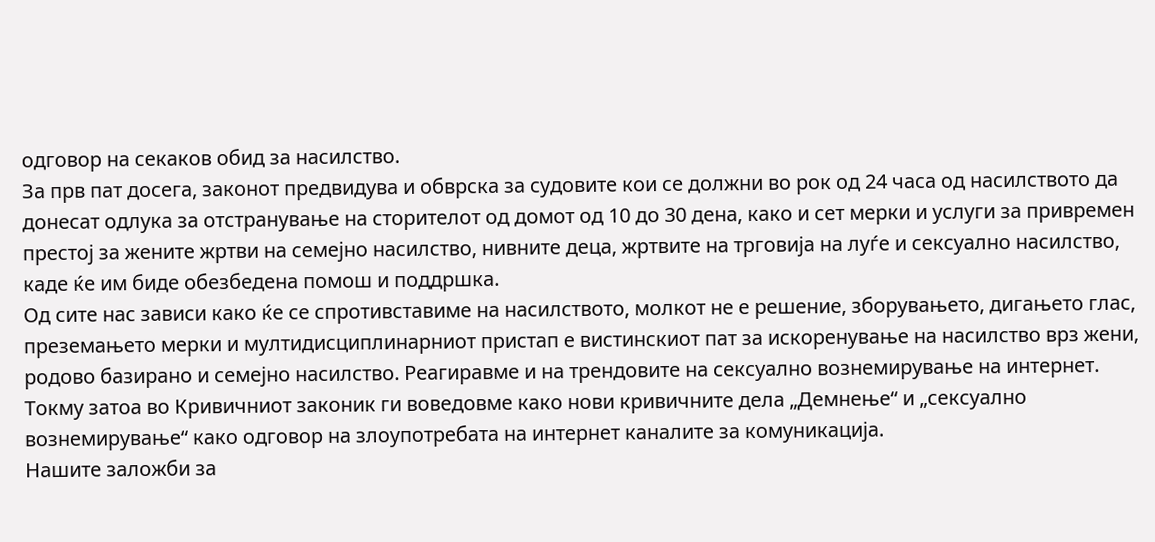одговор на секаков обид за насилство.
За прв пат досега, законот предвидува и обврска за судовите кои се должни во рок од 24 часа од насилството да донесат одлука за отстранување на сторителот од домот од 10 до 30 дена, како и сет мерки и услуги за привремен престој за жените жртви на семејно насилство, нивните деца, жртвите на трговија на луѓе и сексуално насилство, каде ќе им биде обезбедена помош и поддршка.
Од сите нас зависи како ќе се спротивставиме на насилството, молкот не е решение, зборувањето, дигањето глас, преземањето мерки и мултидисциплинарниот пристап е вистинскиот пат за искоренување на насилство врз жени, родово базирано и семејно насилство. Реагиравме и на трендовите на сексуално вознемирување на интернет. Токму затоа во Кривичниот законик ги воведовме како нови кривичните дела „Демнење“ и „сексуално вознемирување“ како одговор на злоупотребата на интернет каналите за комуникација.
Нашите заложби за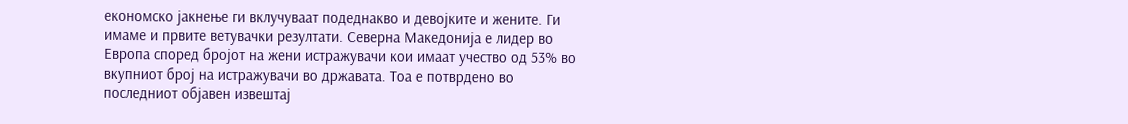економско јакнење ги вклучуваат подеднакво и девојките и жените. Ги имаме и првите ветувачки резултати. Северна Македонија е лидер во Европа според бројот на жени истражувачи кои имаат учество од 53% во вкупниот број на истражувачи во државата. Тоа е потврдено во последниот објавен извештај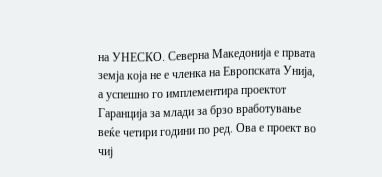на УНЕСКО. Северна Македонија е првата земја која не е членка на Европската Унија, а успешно го имплементира проектот Гаранција за млади за брзо вработување веќе четири години по ред. Ова е проект во чиј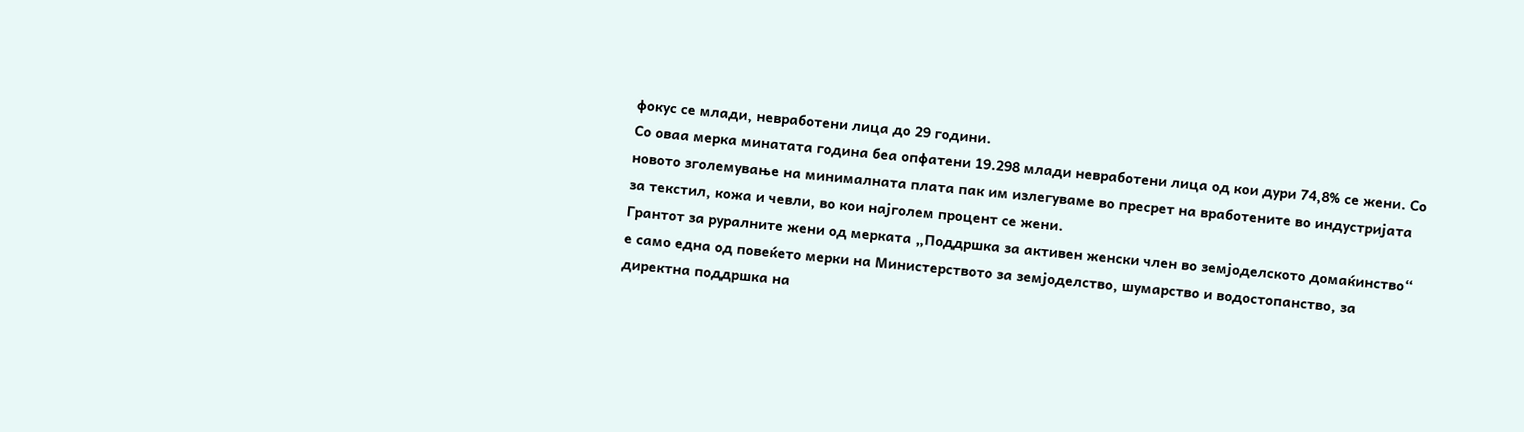фокус се млади, невработени лица до 29 години.
Со оваа мерка минатата година беа опфатени 19.298 млади невработени лица од кои дури 74,8% се жени. Со новото зголемување на минималната плата пак им излегуваме во пресрет на вработените во индустријата за текстил, кожа и чевли, во кои најголем процент се жени.
Грантот за руралните жени од мерката „Поддршка за активен женски член во земјоделското домаќинство“ е само една од повеќето мерки на Министерството за земјоделство, шумарство и водостопанство, за директна поддршка на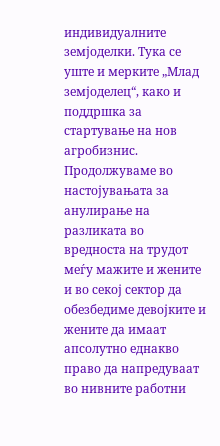индивидуалните земјоделки. Тука се уште и мерките „Млад земјоделец“, како и поддршка за стартување на нов агробизнис.
Продолжуваме во настојувањата за анулирање на разликата во вредноста на трудот меѓу мажите и жените и во секој сектор да обезбедиме девојките и жените да имаат апсолутно еднакво право да напредуваат во нивните работни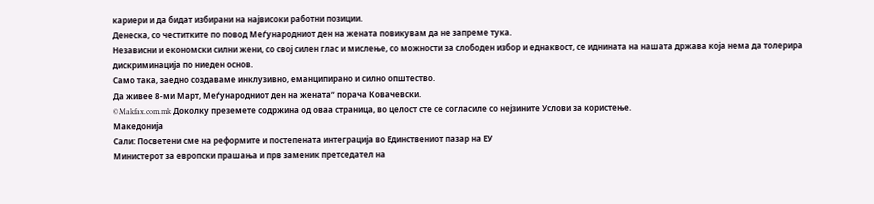кариери и да бидат избирани на највисоки работни позиции.
Денеска, со честитките по повод Меѓународниот ден на жената повикувам да не запреме тука.
Независни и економски силни жени, со свој силен глас и мислење, со можности за слободен избор и еднаквост, се иднината на нашата држава која нема да толерира дискриминација по ниеден основ.
Само така, заедно создаваме инклузивно, еманципирано и силно општество.
Да живее 8-ми Март, Меѓународниот ден на жената“ порача Ковачевски.
©Makfax.com.mk Доколку преземете содржина од оваа страница, во целост сте се согласиле со нејзините Услови за користење.
Македонија
Сали: Посветени сме на реформите и постепената интеграција во Единствениот пазар на ЕУ
Министерот за европски прашања и прв заменик претседател на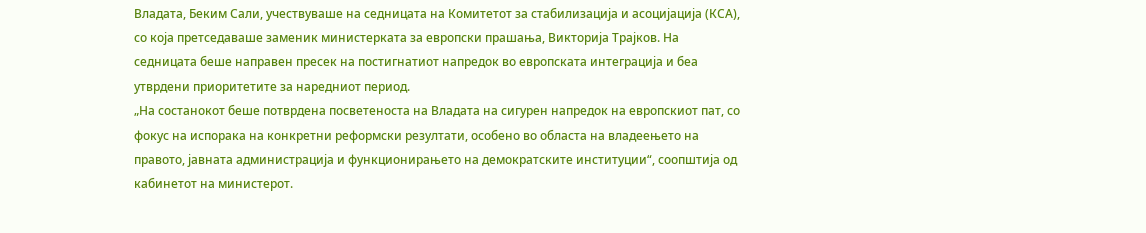Владата, Беким Сали, учествуваше на седницата на Комитетот за стабилизација и асоцијација (КСА), со која претседаваше заменик министерката за европски прашања, Викторија Трајков. На седницата беше направен пресек на постигнатиот напредок во европската интеграција и беа утврдени приоритетите за наредниот период.
„На состанокот беше потврдена посветеноста на Владата на сигурен напредок на европскиот пат, со фокус на испорака на конкретни реформски резултати, особено во областа на владеењето на правото, јавната администрација и функционирањето на демократските институции“, соопштија од кабинетот на министерот.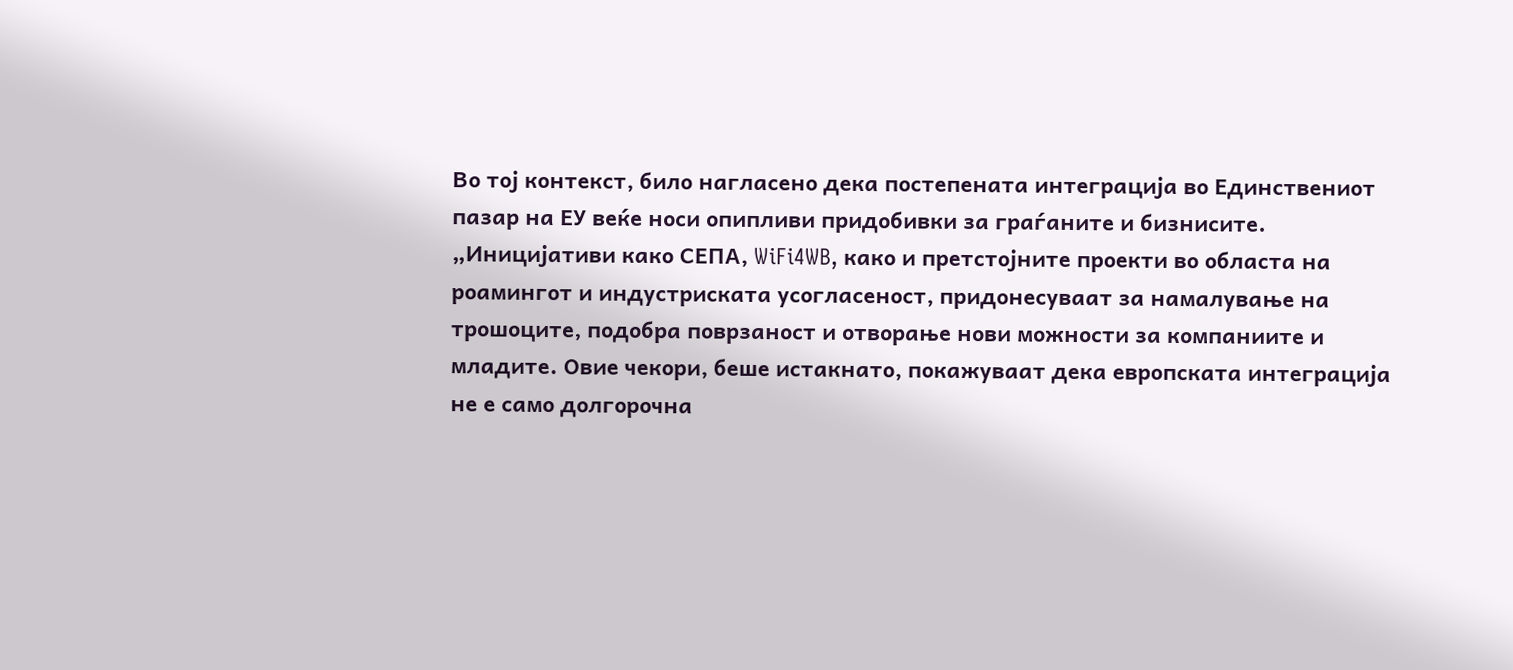Во тој контекст, било нагласено дека постепената интеграција во Единствениот пазар на ЕУ веќе носи опипливи придобивки за граѓаните и бизнисите.
„Иницијативи како СЕПА, WiFi4WB, како и претстојните проекти во областа на роамингот и индустриската усогласеност, придонесуваат за намалување на трошоците, подобра поврзаност и отворање нови можности за компаниите и младите. Овие чекори, беше истакнато, покажуваат дека европската интеграција не е само долгорочна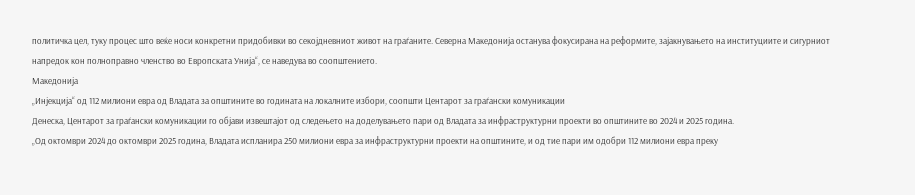политичка цел, туку процес што веќе носи конкретни придобивки во секојдневниот живот на граѓаните. Северна Македонија останува фокусирана на реформите, зајакнувањето на институциите и сигурниот напредок кон полноправно членство во Европската Унија“, се наведува во соопштението.
Македонија
„Инјекција“ од 112 милиони евра од Владата за општините во годината на локалните избори, соопшти Центарот за граѓански комуникации
Денеска, Центарот за граѓански комуникации го објави извештајот од следењето на доделувањето пари од Владата за инфраструктурни проекти во општините во 2024 и 2025 година.
„Од октомври 2024 до октомври 2025 година, Владата испланира 250 милиони евра за инфраструктурни проекти на општините, и од тие пари им одобри 112 милиони евра преку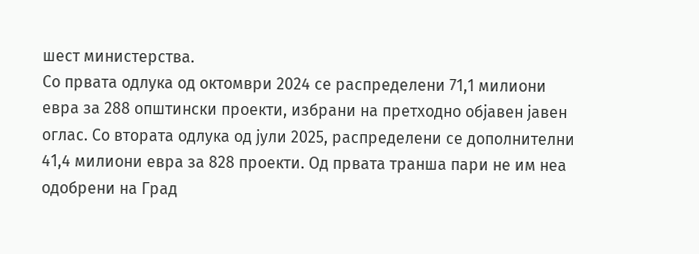шест министерства.
Со првата одлука од октомври 2024 се распределени 71,1 милиони евра за 288 општински проекти, избрани на претходно објавен јавен оглас. Со втората одлука од јули 2025, распределени се дополнителни 41,4 милиони евра за 828 проекти. Од првата транша пари не им неа одобрени на Град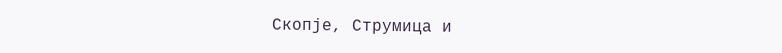Скопје, Струмица и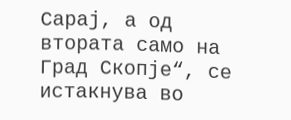Сарај, а од втората само на Град Скопје“, се истакнува во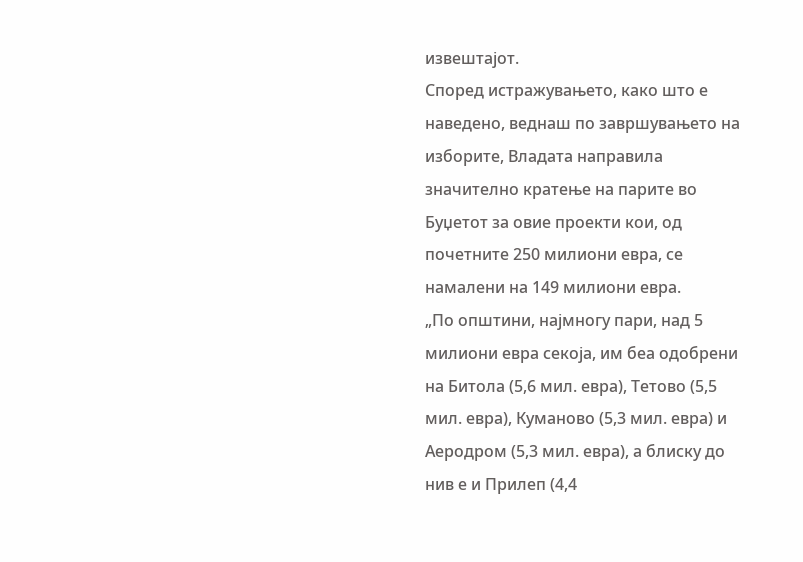извештајот.
Според истражувањето, како што е наведено, веднаш по завршувањето на изборите, Владата направила значително кратење на парите во Буџетот за овие проекти кои, од почетните 250 милиони евра, се намалени на 149 милиони евра.
„По општини, најмногу пари, над 5 милиони евра секоја, им беа одобрени на Битола (5,6 мил. евра), Тетово (5,5 мил. евра), Куманово (5,3 мил. евра) и Аеродром (5,3 мил. евра), а блиску до нив е и Прилеп (4,4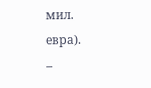мил. евра).
–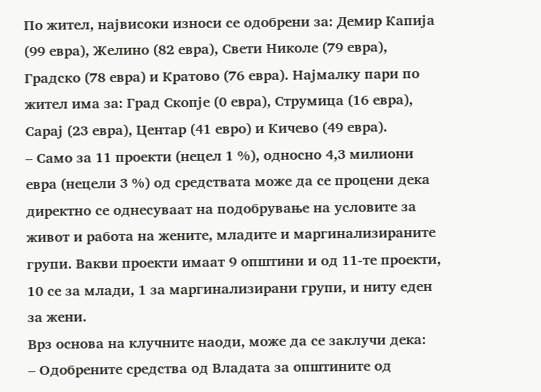По жител, највисоки износи се одобрени за: Демир Капија (99 евра), Желино (82 евра), Свети Николе (79 евра), Градско (78 евра) и Кратово (76 евра). Најмалку пари по жител има за: Град Скопје (0 евра), Струмица (16 евра), Сарај (23 евра), Центар (41 евро) и Кичево (49 евра).
– Само за 11 проекти (нецел 1 %), односно 4,3 милиони евра (нецели 3 %) од средствата може да се процени дека директно се однесуваат на подобрување на условите за живот и работа на жените, младите и маргинализираните групи. Вакви проекти имаат 9 општини и од 11-те проекти, 10 се за млади, 1 за маргинализирани групи, и ниту еден за жени.
Врз основа на клучните наоди, може да се заклучи дека:
– Одобрените средства од Владата за општините од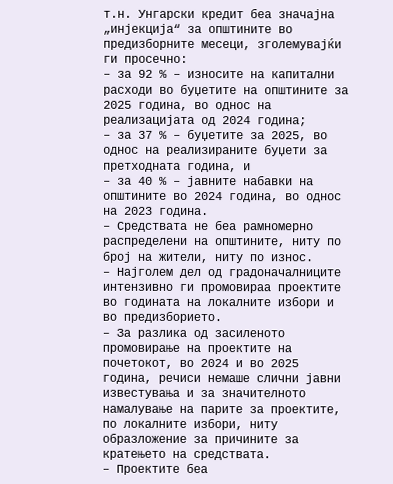т.н. Унгарски кредит беа значајна „инјекција“ за општините во предизборните месеци, зголемувајќи ги просечно:
– за 92 % – износите на капитални расходи во буџетите на општините за 2025 година, во однос на реализацијата од 2024 година;
– за 37 % – буџетите за 2025, во однос на реализираните буџети за претходната година, и
– за 40 % – јавните набавки на општините во 2024 година, во однос на 2023 година.
– Средствата не беа рамномерно распределени на општините, ниту по број на жители, ниту по износ.
– Најголем дел од градоначалниците интензивно ги промовираа проектите во годината на локалните избори и во предизборието.
– За разлика од засиленото промовирање на проектите на почетокот, во 2024 и во 2025 година, речиси немаше слични јавни известувања и за значителното намалување на парите за проектите, по локалните избори, ниту образложение за причините за кратењето на средствата.
– Проектите беа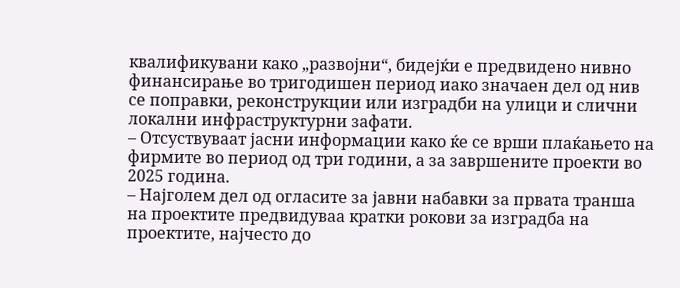квалификувани како „развојни“, бидејќи е предвидено нивно финансирање во тригодишен период иако значаен дел од нив се поправки, реконструкции или изградби на улици и слични локални инфраструктурни зафати.
– Отсуствуваат јасни информации како ќе се врши плаќањето на фирмите во период од три години, а за завршените проекти во 2025 година.
– Најголем дел од огласите за јавни набавки за првата транша на проектите предвидуваа кратки рокови за изградба на проектите, најчесто до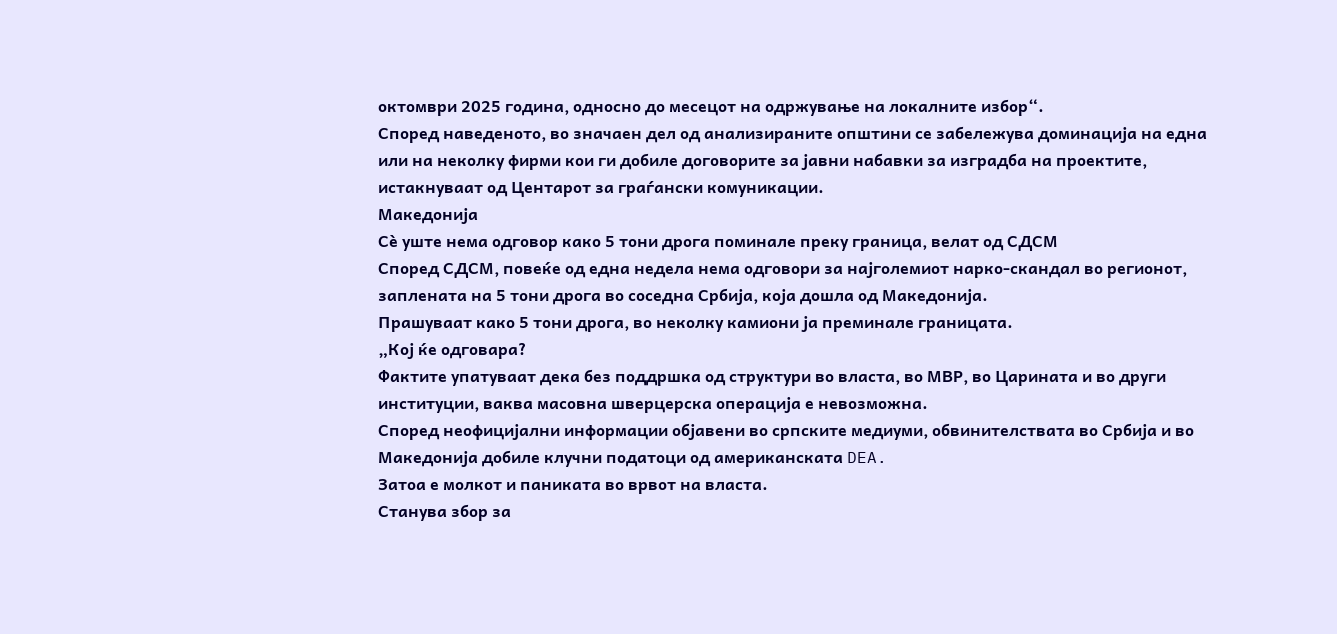октомври 2025 година, односно до месецот на одржување на локалните избор“.
Според наведеното, во значаен дел од анализираните општини се забележува доминација на една или на неколку фирми кои ги добиле договорите за јавни набавки за изградба на проектите, истакнуваат од Центарот за граѓански комуникации.
Македонија
Сѐ уште нема одговор како 5 тони дрога поминале преку граница, велат од СДСМ
Според СДСМ, повеќе од една недела нема одговори за најголемиот нарко-скандал во регионот, заплената на 5 тони дрога во соседна Србија, која дошла од Македонија.
Прашуваат како 5 тони дрога, во неколку камиони ја преминале границата.
„Кој ќе одговара?
Фактите упатуваат дека без поддршка од структури во власта, во МВР, во Царината и во други институции, ваква масовна шверцерска операција е невозможна.
Според неофицијални информации објавени во српските медиуми, обвинителствата во Србија и во Македонија добиле клучни податоци од американската DEA.
Затоа е молкот и паниката во врвот на власта.
Станува збор за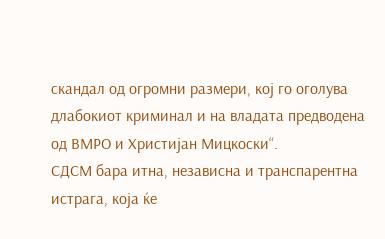скандал од огромни размери, кој го оголува длабокиот криминал и на владата предводена од ВМРО и Христијан Мицкоски“.
СДСМ бара итна, независна и транспарентна истрага, која ќе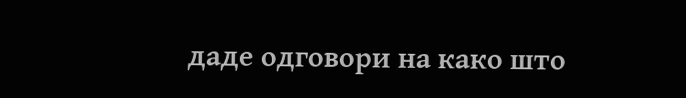даде одговори на како што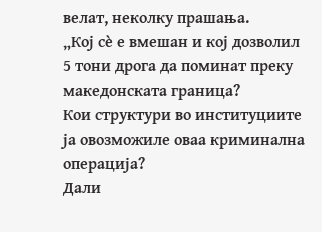велат, неколку прашања.
„Кој сѐ е вмешан и кој дозволил 5 тони дрога да поминат преку македонската граница?
Кои структури во институциите ја овозможиле оваа криминална операција?
Дали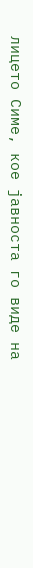лицето Симе, кое јавноста го виде на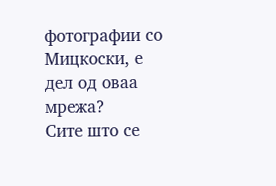фотографии со Мицкоски, е дел од оваа мрежа?
Сите што се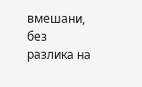вмешани, без разлика на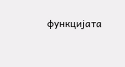функцијата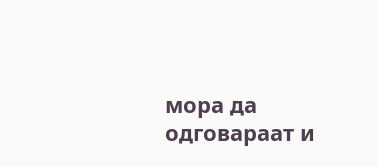мора да одговараат и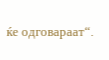ќе одговараат“.